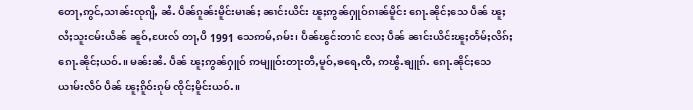တေႃႇဢွင်ႇသၢၼ်းၸုၵျီႇ ၼႆႉ ပဵၼ်ၵူၼ်းမိူင်းမၢၼ်ႈ ၼၢင်းယိင်း ၽူႈဢွၼ်ႁူဝ်ၵၢၼ်မိူင်း ၵေႃႉၼိုင်ႈသေ ပဵၼ် ၽူႈလႆႈသူးငမ်းယဵၼ် ၼူဝ်ႇပႄးလ် တႃႇပီ 1991 သေဢမ်ႇၵမ်း၊ ပဵၼ်ၽွင်းတၢင် လႄႈ ပဵၼ် ၼၢင်းယိင်းၽူႈတႅမ်ႈလိၵ်ႈၵေႃႉၼိုင်ႈယဝ်ႉ။ မၼ်းၼႆႉ ပဵၼ် ၽူႈဢွၼ်ႁူဝ် ဢမျူဝ်းတႃးတီႇမူဝ်ႇၶရေႇၸီႇ ဢၽွႆႉၶျူၵ်ႉ ၵေႃႉၼိုင်ႈသေ ယၢမ်းလဵဝ် ပဵၼ် ၽူႈၵိူဝ်းၵုမ် ၸိုင်ႈမိူင်းယဝ်ႉ။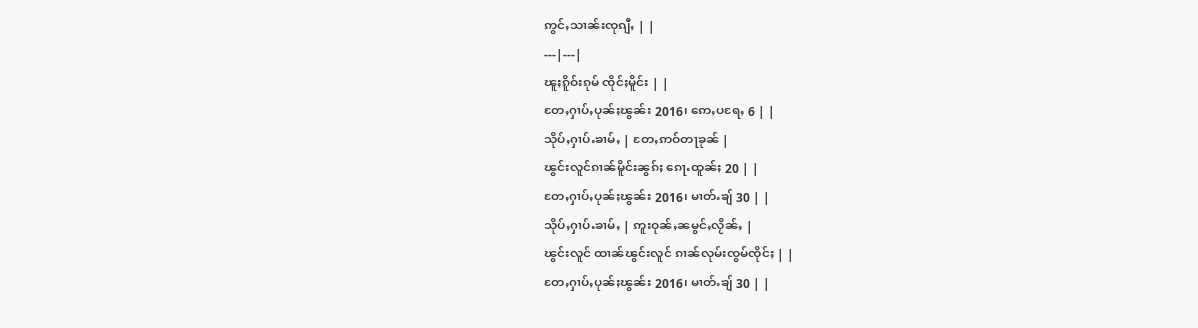ဢွင်ႇသၢၼ်းၸုၵျီႇ | |
---|---|
ၽူႈၵိူဝ်းၵုမ် ၸိုင်ႈမိူင်း | |
တႄႇႁၢပ်ႇပုၼ်ႈၽွၼ်း 2016၊ ဢေႇပရႄႇ 6 | |
သိုပ်ႇႁၢပ်ႉၶၢမ်ႇ | တႄႇဢဝ်တႃၶုၼ် |
ၽွင်းလူင်ၵၢၼ်မိူင်းၼွၵ်ႈ ၵေႃႉထူၼ်ႈ 20 | |
တႄႇႁၢပ်ႇပုၼ်ႈၽွၼ်း 2016၊ မၢတ်ႉၶျ် 30 | |
သိုပ်ႇႁၢပ်ႉၶၢမ်ႇ | ဢူးဝုၼ်ႇၼမွင်ႇလႂိၼ်ႇ |
ၽွင်းလူင် ထၢၼ်ၽွင်းလူင် ၵၢၼ်လုမ်းၸွမ်ၸိုင်ႈ | |
တႄႇႁၢပ်ႇပုၼ်ႈၽွၼ်း 2016၊ မၢတ်ႉၶျ် 30 | |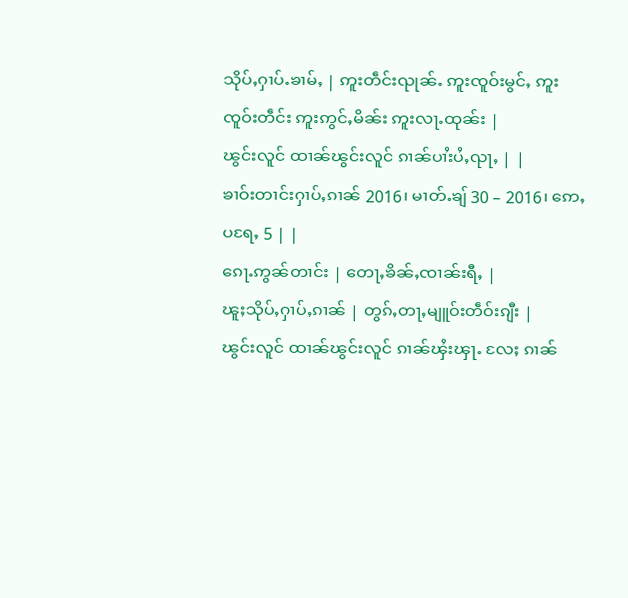သိုပ်ႇႁၢပ်ႉၶၢမ်ႇ | ဢူးတဵင်းၺုၼ်ႉ ဢူးၸူဝ်းမွင်ႇ ဢူးၸူဝ်းတဵင်း ဢူးဢွင်ႇမိၼ်း ဢူးလႃႉထုၼ်း |
ၽွင်းလူင် ထၢၼ်ၽွင်းလူင် ၵၢၼ်ပၢႆးပႆႇၺႃႇ | |
ၶၢဝ်းတၢင်းႁၢပ်ႇၵၢၼ် 2016၊ မၢတ်ႉၶျ် 30 – 2016၊ ဢေႇပရႄႇ 5 | |
ၵေႃႉဢွၼ်တၢင်း | တေႃႇၶိၼ်ႇၸၢၼ်းရီႇ |
ၽူႈသိုပ်ႇႁၢပ်ႇၵၢၼ် | တွၵ်ႇတႃႇမျူဝ်းတဵဝ်းၵျီး |
ၽွင်းလူင် ထၢၼ်ၽွင်းလူင် ၵၢၼ်ၾႆးၾႃႉ လႄႈ ၵၢၼ်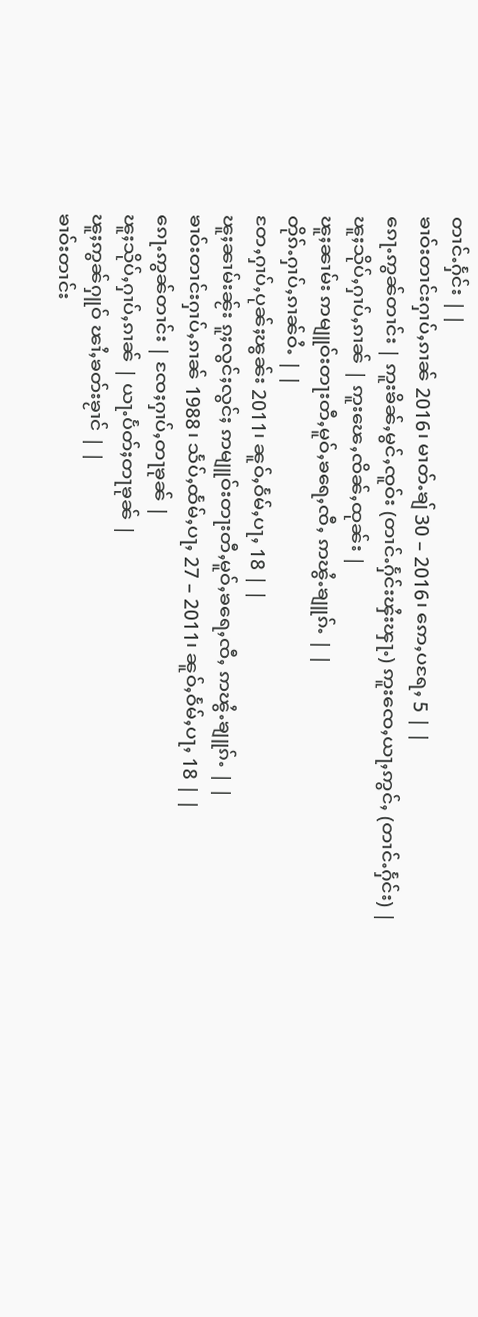တၢင်ႉႁႅင်း | |
ၶၢဝ်းတၢင်းႁၢပ်ႇၵၢၼ် 2016၊ မၢတ်ႉၶျ် 30 – 2016၊ ဢေႇပရႄႇ 5 | |
ၵေႃႉဢွၼ်တၢင်း | ဢူးၶိၼ်ႇမွင်ႇၸူဝ်း (တၢင်ႉႁႅင်းၾႆးၾႃႉ) ဢူးၸေႇယႃႇဢွင်ႇ (တၢင်ႉႁႅင်း) |
ၽူႈသိုပ်ႇႁၢပ်ႇၵၢၼ် | ဢူးၽေႇၸိၼ်ႇထုၼ်း |
ၽူႈၼၢမ်း ဢမျူဝ်းတႃးတီႇမူဝ်ႇၶရေႇၸီႇ ဢၽွႆႉၶျူၵ်ႉ | |
တိုၵ်ႉႁၢပ်ႇၵၢၼ်ဝႆႉ | |
တႄႇႁၢပ်ႇပုၼ်ႈၽွၼ်း 2011၊ ၼူဝ်ႇဝႅမ်ႇပႃႇ 18 | |
ၽူႈၼၢမ်းၼႂ်း ၵူႈလွင်ႈလွင်ႈ ဢမျူဝ်းတႃးတီႇမူဝ်ႇၶရေႇၸီႇ ဢၽွႆႉၶျူၵ်ႉ | |
ၶၢဝ်းတၢင်းႁၢပ်ႇၵၢၼ် 1988၊ သႅပ်ႇထႅမ်ႇပႃႇ 27 – 2011၊ ၼူဝ်ႇဝႅမ်ႇပႃႇ 18 | |
ၵေႃႉဢွၼ်တၢင်း | ၸႄႈႁၢပ်ႇတႃၶုၼ် |
ၽူႈသိုပ်ႇႁၢပ်ႇၵၢၼ် | ယႃႉပႅတ်ႈတႃၶုၼ် |
ၽူႈဢွၼ်ႁူဝ် ၽၢႆႇၶတ်းၶႂၢင် | |
ၶၢဝ်းတၢင်း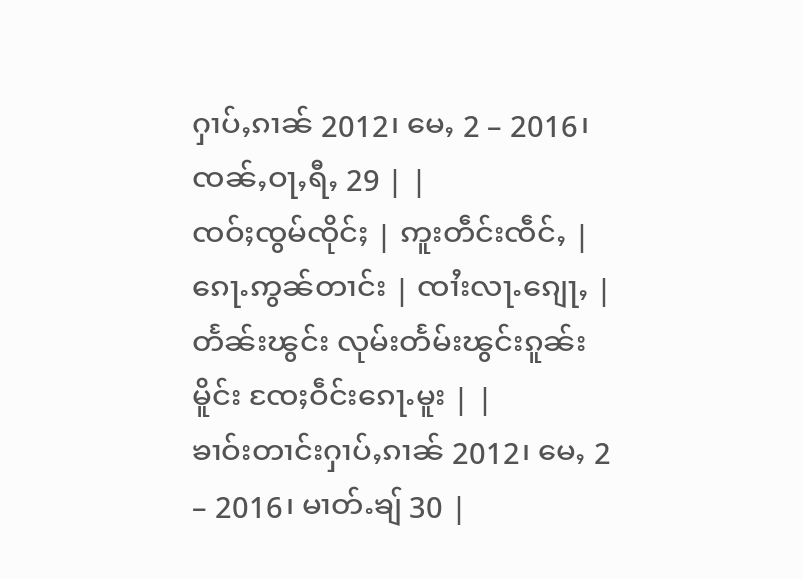ႁၢပ်ႇၵၢၼ် 2012၊ မေႇ 2 – 2016၊ ၸၼ်ႇဝႃႇရီႇ 29 | |
ၸဝ်ႈၸွမ်ၸိုင်ႈ | ဢူးတဵင်းၸဵင်ႇ |
ၵေႃႉဢွၼ်တၢင်း | ၸၢႆးလႃႉၵျေႃႇ |
တႅၼ်းၽွင်း လုမ်းတႅမ်းၽွင်းၵူၼ်းမိူင်း ၸႄႈဝဵင်းၵေႃႉမူး | |
ၶၢဝ်းတၢင်းႁၢပ်ႇၵၢၼ် 2012၊ မေႇ 2 – 2016၊ မၢတ်ႉၶျ် 30 |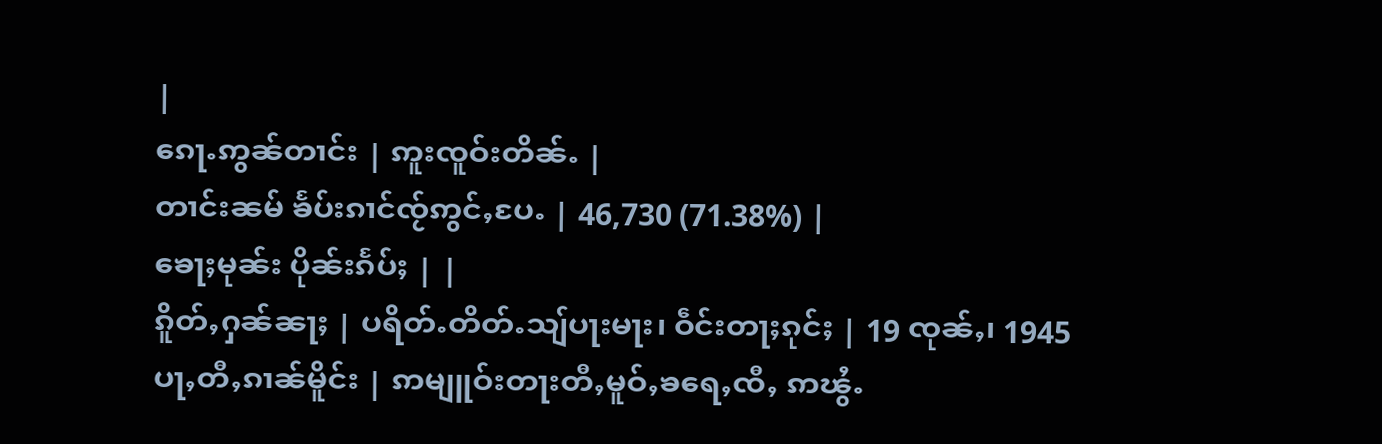|
ၵေႃႉဢွၼ်တၢင်း | ဢူးၸူဝ်းတိၼ်ႉ |
တၢင်းၼမ် ၶႅပ်းၵၢင်ၸႂ်ဢွင်ႇပႄႉ | 46,730 (71.38%) |
ၶေႃႈမုၼ်း ပိုၼ်းၵႅပ်ႈ | |
ၵိူတ်ႇႁၼ်ၼႃႈ | ပရိတ်ႉတိတ်ႉသျ်ပႃးမႃး၊ ဝဵင်းတႃႈၵုင်ႈ | 19 ၸုၼ်ႇ၊ 1945
ပႃႇတီႇၵၢၼ်မိူင်း | ဢမျူဝ်းတႃးတီႇမူဝ်ႇၶရေႇၸီႇ ဢၽွႆႉ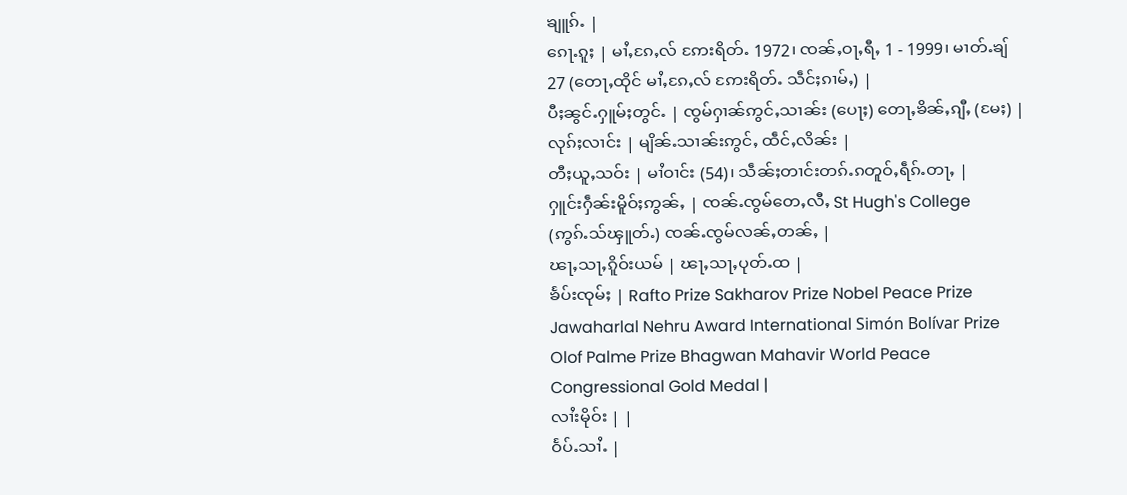ၶျူၵ်ႉ |
ၵေႃႉၵူႈ | မၢႆႇၵႄႇလ် ဢႄးရိတ်ႉ 1972၊ ၸၼ်ႇဝႃႇရီႇ 1 - 1999၊ မၢတ်ႉၶျ် 27 (တေႃႇထိုင် မၢႆႇၵႄႇလ် ဢႄးရိတ်ႉ သဵင်ႈၵၢမ်ႇ) |
ပီႈၼွင်ႉႁူမ်ႈတွင်ႉ | ၸွမ်ႁၢၼ်ဢွင်ႇသၢၼ်း (ပေႃႈ) တေႃႇၶိၼ်ႇၵျီႇ (မႄႈ) |
လုၵ်ႈလၢင်း | မျိၼ်ႉသၢၼ်းဢွင်ႇ ထဵင်ႇလိၼ်း |
တီႈယူႇသဝ်း | မၢႆဝၢင်း (54)၊ သဵၼ်ႈတၢင်းတၵ်ႉၵတူဝ်ႇရဵၵ်ႉတႃႇ |
ႁူင်းႁဵၼ်းမိူဝ်ႈဢွၼ်ႇ | ၸၼ်ႉၸွမ်တေႇလီႇ St Hugh's College (ဢွၵ်ႉသ်ၾူတ်ႉ) ၸၼ်ႉၸွမ်လၼ်ႇတၼ်ႇ |
ၽႃႇသႃႇၵိူဝ်းယမ် | ၽႃႇသႃႇပုတ်ႉထ |
ၶႅပ်းၸုမ်ႈ | Rafto Prize Sakharov Prize Nobel Peace Prize Jawaharlal Nehru Award International Simón Bolívar Prize Olof Palme Prize Bhagwan Mahavir World Peace Congressional Gold Medal |
လၢႆးမိုဝ်း | |
ဝႅပ်ႉသၢႆႉ |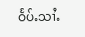ဝႅပ်ႉသၢႆႉ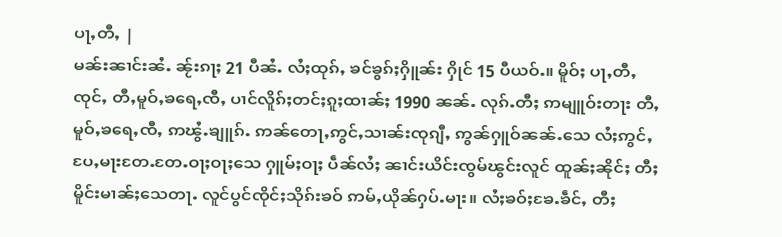ပႃႇတီႇ |
မၼ်းၼၢင်းၼႆႉ ၼႂ်းၵႃႈ 21 ပီၼႆႉ လႆႈထုၵ်ႇ ၶင်ၶွၵ်ႈႁိူၼ်း ႁိုင် 15 ပီယဝ်ႉ။ မိူဝ်ႈ ပႃႇတီႇၸုင်ႇ တီႇမူဝ်ႇၶရေႇၸီႇ ပၢင်လိူၵ်ႈတင်ႈၵူႈထၢၼ်ႈ 1990 ၼၼ်ႉ လုၵ်ႉတီႈ ဢမျူဝ်းတႃး တီႇမူဝ်ႇၶရေႇၸီႇ ဢၽွႆႉၶျူၵ်ႉ ဢၼ်တေႃႇဢွင်ႇသၢၼ်းၸုၵျီႇ ဢွၼ်ႁူဝ်ၼၼ်ႉသေ လႆႈဢွင်ႇပႄႇမႃးတႄႉတႄႉဝႃႈဝႃႈသေ ႁူမ်ႈဝႃႈ ပဵၼ်လႆႈ ၼၢင်းယိင်းၸွမ်ၽွင်းလူင် ထူၼ်ႈၼိုင်ႈ တီႈမိူင်းမၢၼ်ႈသေတႃႉ လူင်ပွင်ၸိုင်ႈသိုၵ်းၶဝ် ဢမ်ႇယိုၼ်ႁပ်ႉမႃး။ လႆႈၶဝ်ႈၶႄႉၶဵင်ႇ တီႈ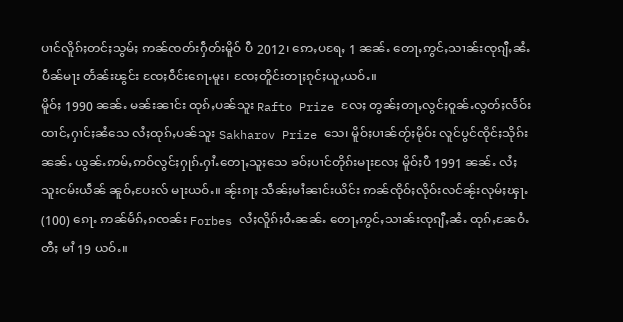ပၢင်လိူၵ်ႈတင်ႈသွမ်ႈ ဢၼ်ၸတ်းႁဵတ်းမိူဝ် ပီ 2012၊ ဢေႇပရႄႇ 1 ၼၼ်ႉ တေႃႇဢွင်ႇသၢၼ်းၸုၵျီႇၼႆႉ ပဵၼ်မႃး တႅၼ်းၽွင်း ၸႄႈဝဵင်းၵေႃႉမူး၊ ၸႄႈတိူင်းတႃႈၵုင်ႈယူႇယဝ်ႉ။
မိူဝ်ႈ 1990 ၼၼ်ႉ မၼ်းၼၢင်း ထုၵ်ႇပၼ်သူး Rafto Prize လႄႈ တွၼ်ႈတႃႇလွင်ႈဝူၼ်ႉလွတ်ႈလႅဝ်းထၢင်ႇႁၢင်ႈၼႆသေ လႆႈထုၵ်ႇပၼ်သူး Sakharov Prize သေ၊ မိူဝ်ႈပၢၼ်တႂ်ႈမိုဝ်း လူင်ပွင်ၸိုင်ႈသိုၵ်းၼၼ်ႉ ယွၼ်ႉဢမ်ႇဢဝ်လွင်ႈႁုၵ်ႉႁၢႆႉတေႃႇသူႈသေ ၶဝ်ႈပၢင်တိုၵ်းမႃးလႄႈ မိူဝ်ႈပီ 1991 ၼၼ်ႉ လႆႈ သူးငမ်းယဵၼ် ၼူဝ်ႇပႄးလ် မႃးယဝ်ႉ။ ၼႂ်းၵႃႈ သဵၼ်ႈမၢႆၼၢင်းယိင်း ဢၼ်ၸိုဝ်ႈလိုဝ်းလင်ၼႂ်းလုမ်ႈၾႃႉ (100) ၵေႃႉ ဢၼ်မႅၵ်ႇၵၸၼ်း Forbes လႆႈလိူၵ်ႈဝႆႉၼၼ်ႉ တေႃႇဢွင်ႇသၢၼ်းၸုၵျီႇၼႆႉ ထုၵ်ႇၼႄဝႆႉတီႈ မၢႆ 19 ယဝ်ႉ။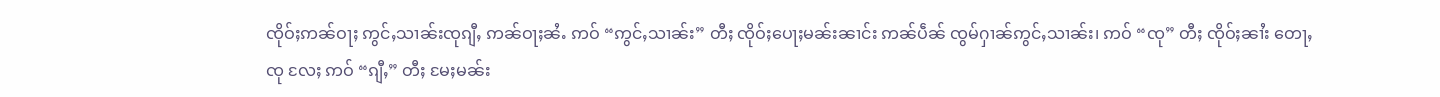ၸိုဝ်ႈဢၼ်ဝႃႈ ဢွင်ႇသၢၼ်းၸုၵျီႇ ဢၼ်ဝႃႈၼႆႉ ဢဝ် “ဢွင်ႇသၢၼ်း” တီႈ ၸိုဝ်ႈပေႃႈမၼ်းၼၢင်း ဢၼ်ပဵၼ် ၸွမ်ႁၢၼ်ဢွင်ႇသၢၼ်း၊ ဢဝ် “ၸု” တီႈ ၸိုဝ်ႈၼၢႆး တေႃႇၸု လႄႈ ဢဝ် “ၵျီႇ” တီႈ မႄႈမၼ်း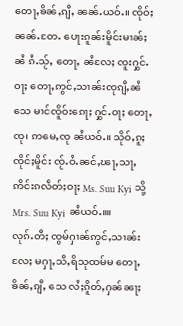တေႃႇၶိၼ်ႇၵျီႇ ၼၼ်ႉယဝ်ႉ။ ၸိုဝ်ႈၼၼ်ႉတႄႉ ပေႃးၵူၼ်းမိူင်းမၢၼ်ႈၼႆ ၵႆႉသႂ်ႇ တေႃႇ ၼႆလႄႈ ၸူးႁွင်ႉဝႃႈ တေႃႇဢွင်ႇသၢၼ်းၸုၵျီႇၼႆသေ မၢင်ၸိူဝ်းၵေႃႈ ႁွင်ႉဝႃႈ တေႃႇၸု၊ ဢမေႇၸု ၼႆယဝ်ႉ။ သိုဝ်ႇၵူႈၸိုင်ႈမိူင်း ၸႂ်ႉဝႆႉၼင်ႇၽႃႇသႃႇဢိင်းၵလဵတ်ႈဝႃႈ Ms. Suu Kyi သို့ Mrs. Suu Kyi ၼႆယဝ်ႉ။။
လုၵ်ႉတီႈ ၸွမ်ႁၢၼ်ဢွင်ႇသၢၼ်း လႄႈ မႁႃႇသီႇရိသုထမ်မ တေႃႇၶိၼ်ႇၵျီႇ သေ လႆႈၵိူတ်ႇႁၼ်ၼႃႈ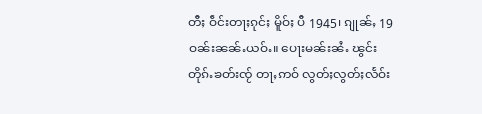တီႈ ဝဵင်းတႃႈၵုင်ႈ မိူဝ်ႈ ပီ 1945၊ ၵျုၼ်ႇ 19 ဝၼ်းၼၼ်ႉယဝ်ႉ။ ပေႃးမၼ်းၼႆႉ ၽွင်းတိုၵ်ႉၶတ်းၸႂ် တႃႇဢဝ် လွတ်ႈလွတ်ႈလႅဝ်း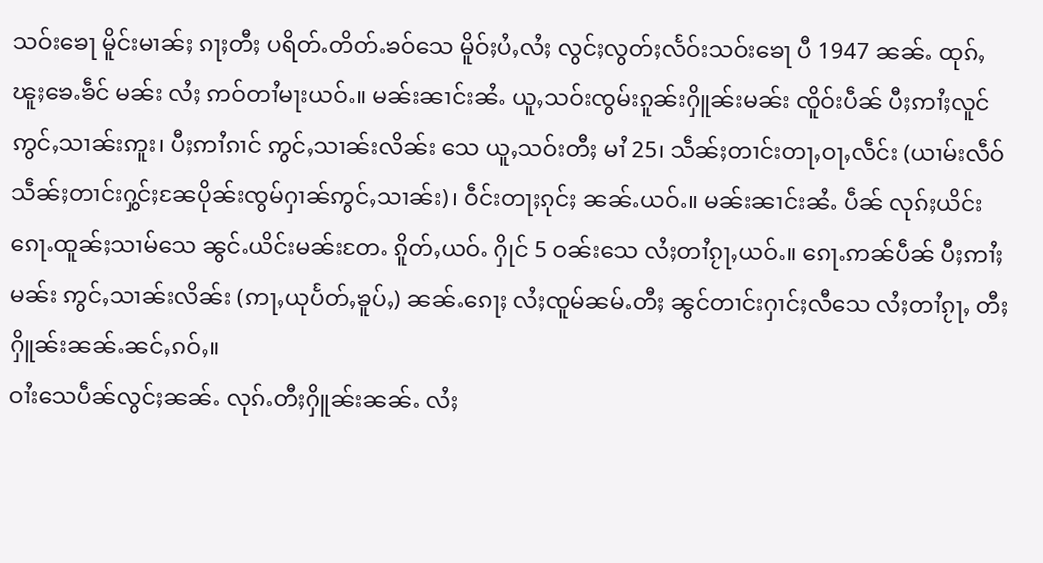သဝ်းၶေႃ မိူင်းမၢၼ်ႈ ၵႃႈတီႈ ပရိတ်ႉတိတ်ႉၶဝ်သေ မိူဝ်ႈပႆႇလႆႈ လွင်ႈလွတ်ႈလႅဝ်းသဝ်းၶေႃ ပီ 1947 ၼၼ်ႉ ထုၵ်ႇ ၽူႈၶေႉၶဵင် မၼ်း လႆႈ ဢဝ်တၢႆမႃးယဝ်ႉ။ မၼ်းၼၢင်းၼႆႉ ယူႇသဝ်းၸွမ်းၵူၼ်းႁိူၼ်းမၼ်း ၸိူဝ်းပဵၼ် ပီႈဢၢႆႈလူင် ဢွင်ႇသၢၼ်းဢူး၊ ပီႈဢၢႆၵၢင် ဢွင်ႇသၢၼ်းလိၼ်း သေ ယူႇသဝ်းတီႈ မၢႆ 25၊ သဵၼ်ႈတၢင်းတႃႇဝႃႇလဵင်း (ယၢမ်းလဵဝ် သဵၼ်ႈတၢင်းႁွင်ႈၼႄပိုၼ်းၸွမ်ႁၢၼ်ဢွင်ႇသၢၼ်း)၊ ဝဵင်းတႃႈၵုင်ႈ ၼၼ်ႉယဝ်ႉ။ မၼ်းၼၢင်းၼႆႉ ပဵၼ် လုၵ်ႈယိင်းၵေႃႉထူၼ်ႈသၢမ်သေ ၼွင်ႉယိင်းမၼ်းတႄႉ ၵိူတ်ႇယဝ်ႉ ႁိုင် 5 ဝၼ်းသေ လႆႈတၢႆၵႂႃႇယဝ်ႉ။ ၵေႃႉဢၼ်ပဵၼ် ပီႈဢၢႆႈမၼ်း ဢွင်ႇသၢၼ်းလိၼ်း (ဢႃႇယုပႅတ်ႇၶူပ်ႇ) ၼၼ်ႉၵေႃႈ လႆႈၸူမ်ၼမ်ႉတီႈ ၼွင်တၢင်းႁၢင်ႈလီသေ လႆႈတၢႆၵႂႃႇ တီႈႁိူၼ်းၼၼ်ႉၼင်ႇၵဝ်ႇ။
ဝၢႆးသေပဵၼ်လွင်ႈၼၼ်ႉ လုၵ်ႉတီႈႁိူၼ်းၼၼ်ႉ လႆႈ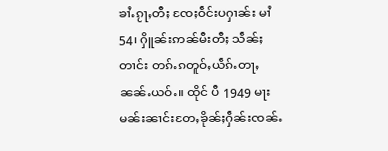ၶၢႆႉၵႂႃႇတီႈ ၸႄႈဝဵင်းပႁၢၼ်း မၢႆ 54၊ ႁိူၼ်းဢၼ်မီးတီႈ သဵၼ်ႈတၢင်း တၵ်ႉၵတူဝ်ႇယဵၵ်ႉတႃႇ ၼၼ်ႉယဝ်ႉ။ ထိုင် ပီ 1949 မႃး မၼ်းၼၢင်းတႄႇၶိုၼ်ႈႁဵၼ်းၸၼ်ႉ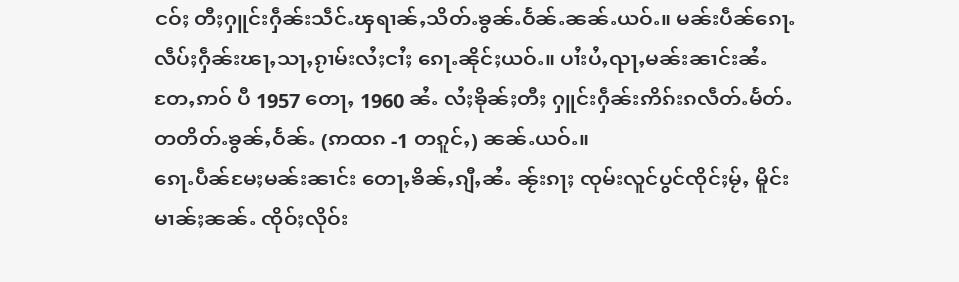ငဝ်ႈ တီႈႁူင်းႁဵၼ်းသဵင်ႉၾရၢၼ်ႇသိတ်ႉၶွၼ်ႉဝႅၼ်ႉၼၼ်ႉယဝ်ႉ။ မၼ်းပဵၼ်ၵေႃႉလဵပ်ႈႁဵၼ်းၽႃႇသႃႇၵႂၢမ်းလႆႈငၢႆႈ ၵေႃႉၼိုင်ႈယဝ်ႉ။ ပၢႆးပႆႇၺႃႇမၼ်းၼၢင်းၼႆႉ တႄႇဢဝ် ပီ 1957 တေႃႇ 1960 ၼႆႉ လႆႈၶိုၼ်ႈတီႈ ႁူင်းႁဵၼ်းဢိၵ်းၵလဵတ်ႉမႅတ်ႉတတိတ်ႉၶွၼ်ႇဝႅၼ်ႉ (ဢထၵ -1 တၵူင်ႇ) ၼၼ်ႉယဝ်ႉ။
ၵေႃႉပဵၼ်မႄႈမၼ်းၼၢင်း တေႃႇၶိၼ်ႇၵျီႇၼႆႉ ၼႂ်းၵႃႈ ၸုမ်းလူင်ပွင်ၸိုင်ႈမႂ်ႇ မိူင်းမၢၼ်ႈၼၼ်ႉ ၸိုဝ်ႈလိုဝ်း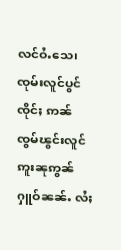လင်ဝႆႉသေ၊ ၸုမ်းလူင်ပွင်ၸိုင်ႈ ဢၼ် ၸွမ်ၽွင်းလူင် ဢူးၼုဢွၼ်ႁူဝ်ၼၼ်ႉ လႆႈ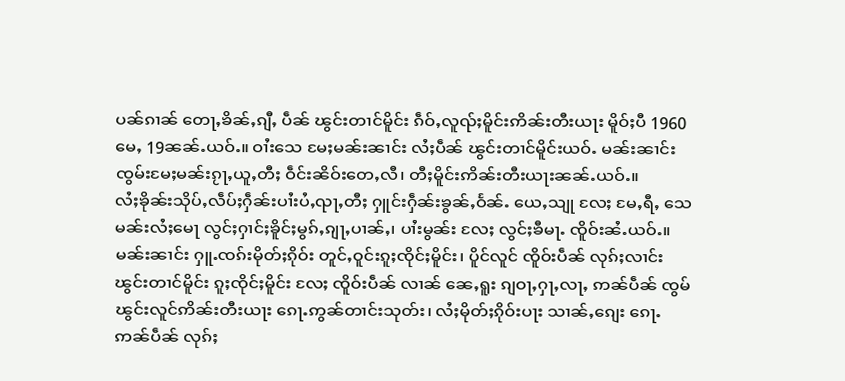ပၼ်ၵၢၼ် တေႃႇၶိၼ်ႇၵျီႇ ပဵၼ် ၽွင်းတၢင်မိူင်း ၵဵဝ်ႇလူၺ်ႈမိူင်းဢိၼ်းတီးယႃး မိူဝ်ႈပီ 1960 မေႇ 19ၼၼ်ႉယဝ်ႉ။ ဝၢႆးသေ မႄႈမၼ်းၼၢင်း လႆႈပဵၼ် ၽွင်းတၢင်မိူင်းယဝ်ႉ မၼ်းၼၢင်း ၸွမ်းမႄႈမၼ်းၵႂႃႇယူႇတီႈ ဝဵင်းၼိဝ်းတေႇလီ၊ တီႈမိူင်းဢိၼ်းတီးယႃးၼၼ်ႉယဝ်ႉ။
လႆႈၶိုၼ်းသိုပ်ႇလဵပ်ႈႁဵၼ်းပၢႆးပႆႇၺႃႇတီႈ ႁူင်းႁဵၼ်းၶွၼ်ႇဝႅၼ်ႉ ယေႇသျု လႄႈ မႄႇရီႇ သေ မၼ်းလႆႈမေႃ လွင်ႈႁၢင်ႈၶိူင်ႈမွၵ်ႇၵျႃႇပၢၼ်ႇ၊ ပၢႆးမွၼ်း လႄႈ လွင်ႈၶီမႃႉ ၸိူဝ်းၼႆႉယဝ်ႉ။ မၼ်းၼၢင်း ႁူႉၸၵ်းမိုတ်ႈၵိုဝ်း တူင်ႇဝူင်းၵူႈၸိုင်ႈမိူင်း၊ ပိူင်လူင် ၸိူဝ်းပဵၼ် လုၵ်ႈလၢင်း ၽွင်းတၢင်မိူင်း ၵူႈၸိုင်ႈမိူင်း လႄႈ ၸိူဝ်းပဵၼ် လၢၼ် ၼေႇရူး ၵျဝႃႇႁႃႇလႃႇ ဢၼ်ပဵၼ် ၸွမ်ၽွင်းလူင်ဢိၼ်းတီးယႃး ၵေႃႉဢွၼ်တၢင်းသုတ်း၊ လႆႈမိုတ်ႈၵိုဝ်းပႃး သၢၼ်ႇၵျေး ၵေႃႉဢၼ်ပဵၼ် လုၵ်ႈ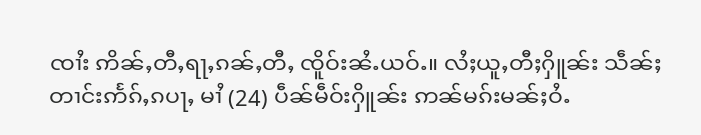ၸၢႆး ဢိၼ်ႇတီႇရႃႇၵၼ်ႇတီႇ ၸိူဝ်းၼႆႉယဝ်ႉ။ လႆႈယူႇတီႈႁိူၼ်း သဵၼ်ႈတၢင်းဢႅၵ်ႇၵပႃႇ မၢႆ (24) ပဵၼ်မဵဝ်းႁိူၼ်း ဢၼ်မၵ်းမၼ်ႈဝႆႉ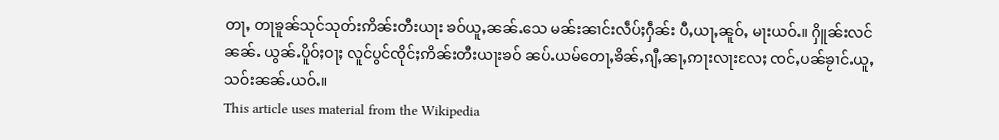တႃႇ တႃၶူၼ်သုင်သုတ်းဢိၼ်းတီးယႃး ၶဝ်ယူႇၼၼ်ႉသေ မၼ်းၼၢင်းလဵပ်ႈႁဵၼ်း ပီႇယႃႇၼူဝ်ႇ မႃးယဝ်ႉ။ ႁိူၼ်းလင်ၼၼ်ႉ ယွၼ်ႉပိူဝ်ႈဝႃႈ လူင်ပွင်ၸိုင်ႈဢိၼ်းတီးယႃးၶဝ် ၼပ်ႉယမ်တေႃႇၶိၼ်ႇၵျီႇၼႃႇဢႃးလႃးလႄႈ ၸင်ႇပၼ်ၶႂၢင်ႉယူႇသဝ်းၼၼ်ႉယဝ်ႉ။
This article uses material from the Wikipedia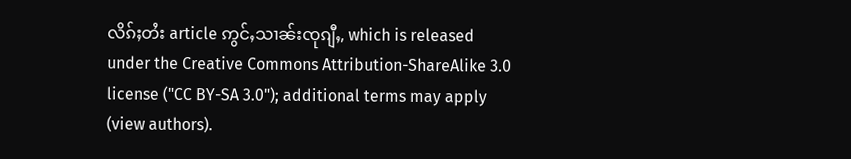လိၵ်ႈတႆး article ဢွင်ႇသၢၼ်းၸုၵျီႇ, which is released under the Creative Commons Attribution-ShareAlike 3.0 license ("CC BY-SA 3.0"); additional terms may apply (view authors).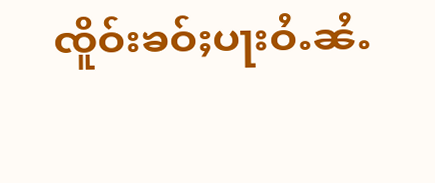ၸိူဝ်းၶဝ်ႈပႃးဝႆႉၼႆႉ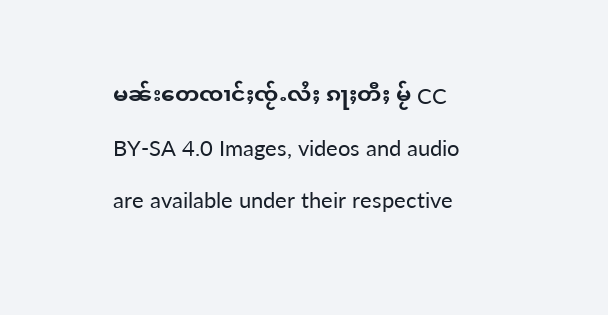မၼ်းတေၸၢင်ႈၸႂ်ႉလႆႈ ၵႃႈတီႈ မ်ႂ CC BY-SA 4.0 Images, videos and audio are available under their respective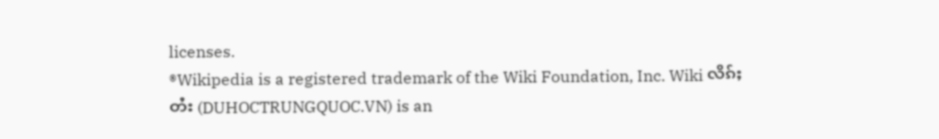licenses.
®Wikipedia is a registered trademark of the Wiki Foundation, Inc. Wiki လိၵ်ႈတႆး (DUHOCTRUNGQUOC.VN) is an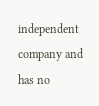independent company and has no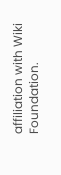affiliation with Wiki Foundation.